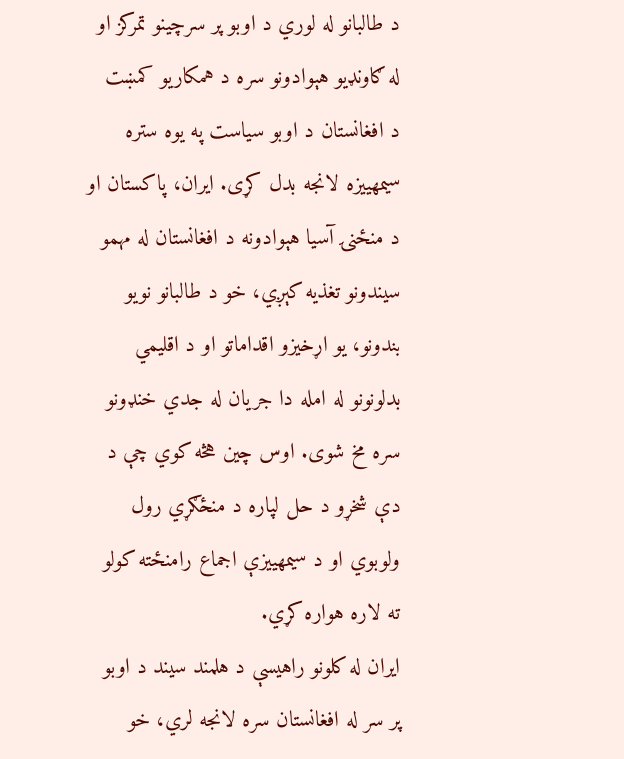د طالبانو له لوري د اوبو پر سرچینو تمرکز او له ګاونډیو هېوادونو سره د همکاریو کمښت د افغانستان د اوبو سیاست په یوه ستره سیمهییزه لانجه بدل کړی. ایران، پاکستان او د منځنۍ آسیا هېوادونه د افغانستان له مهمو سیندونو تغذیه کېږي، خو د طالبانو نویو بندونو، یو اړخیزو اقداماتو او د اقلیمي بدلونونو له امله دا جریان له جدي خنډونو سره مخ شوی. اوس چین هڅه کوي چې د دې شخړو د حل لپاره د منځګړي رول ولوبوي او د سیمهییزې اجماع رامنځته کولو ته لاره هواره کړي.
ایران له کلونو راهیسې د هلمند سیند د اوبو پر سر له افغانستان سره لانجه لري، خو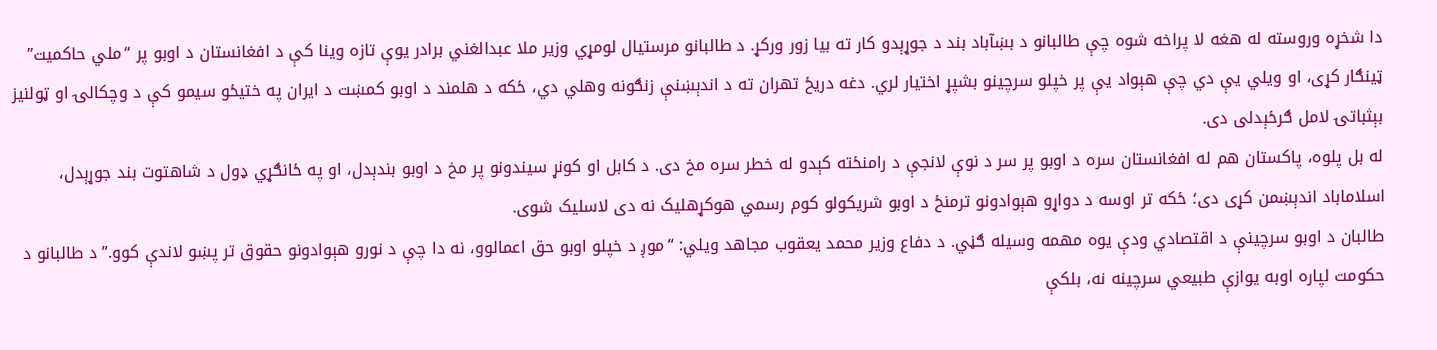دا شخړه وروسته له هغه لا پراخه شوه چې طالبانو د بښآباد بند د جوړېدو کار ته بیا زور ورکړ. د طالبانو مرستیال لومړي وزیر ملا عبدالغني برادر یوې تازه وینا کې د افغانستان د اوبو پر “ملي حاکمیت” ټینګار کړی، او ویلي یې دي چې هېواد یې پر خپلو سرچینو بشپړ اختیار لري. دغه دریځ تهران ته د اندېښنې زنګونه وهلي دي، ځکه د هلمند د اوبو کمښت د ایران په ختیځو سیمو کې د وچکالۍ او ټولنیز بېثباتۍ لامل ګرځېدلی دی.
له بل پلوه، پاکستان هم له افغانستان سره د اوبو پر سر د نوې لانجې د رامنځته کېدو له خطر سره مخ دی. د کابل او کونړ سیندونو پر مخ د اوبو بندېدل، او په ځانګړي ډول د شاهتوت بند جوړېدل، اسلاماباد اندېښمن کړی دی؛ ځکه تر اوسه د دواړو هېوادونو ترمنځ د اوبو شریکولو کوم رسمي هوکړهلیک نه دی لاسلیک شوی.
طالبان د اوبو سرچینې د اقتصادي ودې یوه مهمه وسیله ګڼي. د دفاع وزیر محمد یعقوب مجاهد ویلي: “موږ د خپلو اوبو حق اعمالوو، نه دا چې د نورو هېوادونو حقوق تر پښو لاندې کوو.” د طالبانو د حکومت لپاره اوبه یوازې طبیعي سرچینه نه، بلکې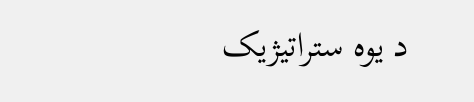د یوه ستراتیژیک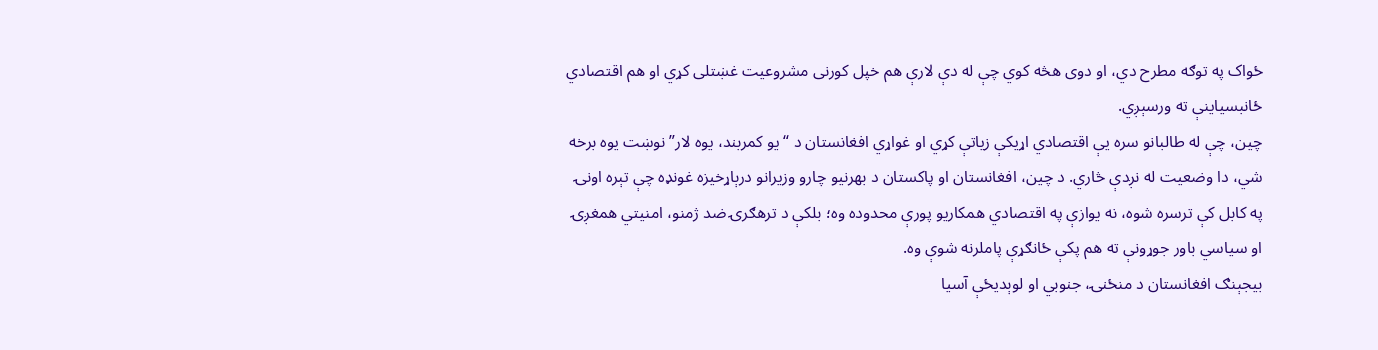ځواک په توګه مطرح دي، او دوی هڅه کوي چې له دې لارې هم خپل کورنی مشروعیت غښتلی کړي او هم اقتصادي ځانبسیاینې ته ورسېږي.
چین، چې له طالبانو سره یې اقتصادي اړیکې زیاتې کړي او غواړي افغانستان د “یو کمربند، یوه لار” نوښت یوه برخه شي، دا وضعیت له نږدې څاري. د چین، افغانستان او پاکستان د بهرنیو چارو وزیرانو درېاړخیزه غونډه چې تېره اونۍ په کابل کې ترسره شوه، نه یوازې په اقتصادي همکاریو پورې محدوده وه؛ بلکې د ترهګرۍ ضد ژمنو، امنیتي همغږۍ او سیاسي باور جوړونې ته هم پکې ځانګړې پاملرنه شوې وه.
بیجېنګ افغانستان د منځنۍ، جنوبي او لوېدیځې آسیا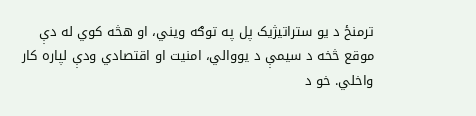ترمنځ د یو ستراتیژیک پل په توګه ویني، او هڅه کوي له دې موقع څخه د سیمې د یووالي، امنیت او اقتصادي ودې لپاره کار واخلي. خو د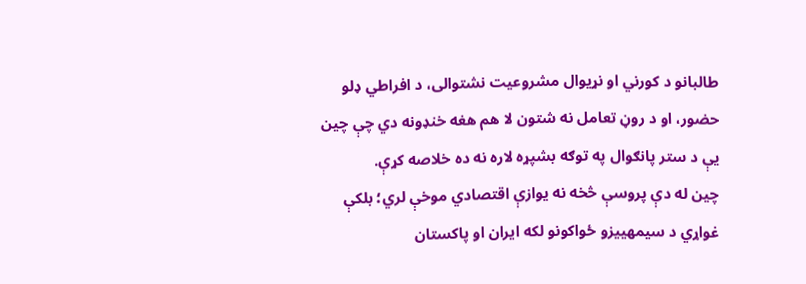طالبانو د کورني او نړیوال مشروعیت نشتوالی، د افراطي ډلو حضور، او د روڼ تعامل نه شتون لا هم هغه خنډونه دي چې چین یې د ستر پانګوال په توګه بشپړه لاره نه ده خلاصه کړې.
چین له دې پروسې څخه نه یوازې اقتصادي موخې لري؛ بلکې غواړي د سیمهییزو ځواکونو لکه ایران او پاکستان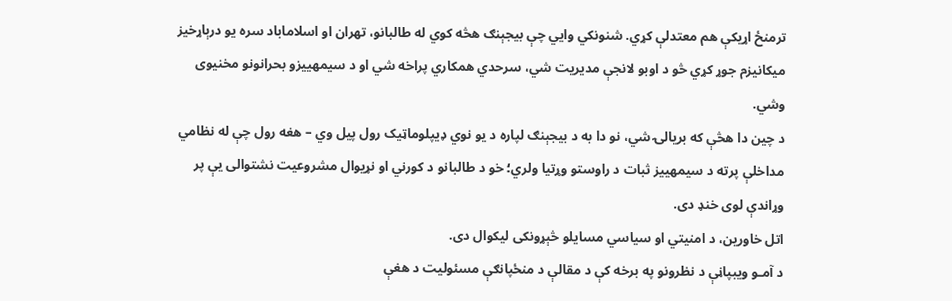ترمنځ اړیکې هم معتدلې کړي. شنونکي وايي چې بیجېنګ هڅه کوي له طالبانو، تهران او اسلاماباد سره یو درېاړخیز میکانیزم جوړ کړي څو د اوبو لانجې مدیریت شي، سرحدي همکاري پراخه شي او د سیمهییزو بحرانونو مخنیوی وشي.
د چین دا هڅې که بریالۍ شي، نو دا به د بیجېنګ لپاره د یو نوي ډیپلوماټیک رول پیل وي – هغه رول چې له نظامي مداخلې پرته د سیمهییز ثبات د راوستو وړتیا ولري؛ خو د طالبانو د کورني او نړیوال مشروعیت نشتوالی یې پر وړاندې لوی خنډ دی.
اتل خاورین، د امنیتي او سیاسي مسایلو څېړونکی لیکوال دی.
د آمـو ویبپاڼې د نظرونو په برخه کې د مقالې د منځپانګې مسئولیت د هغې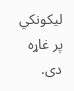لیکونکي پر غاړه دی.